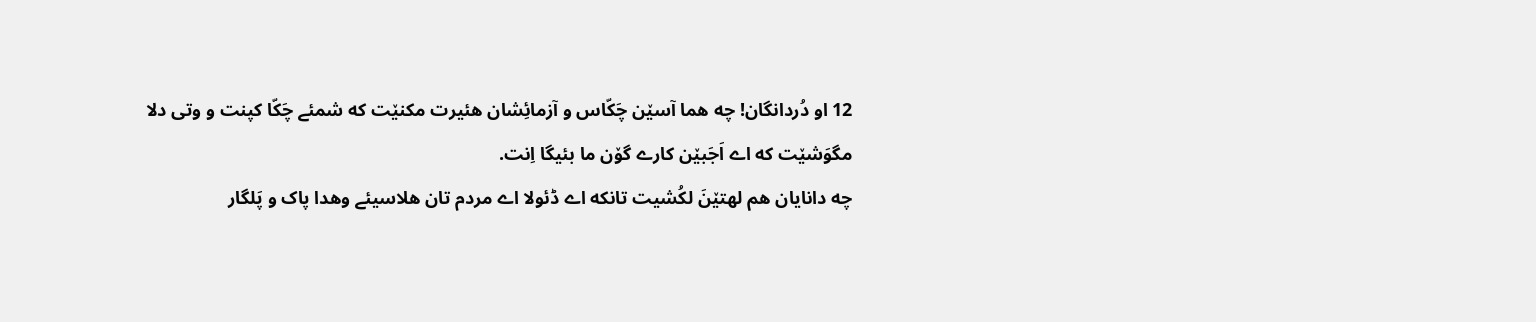12 او دُردانگان! چه هما آسێن چَکّاس و آزمائِشان هئیرت مکنێت که شمئے چَکّا کپنت و وتی دلا مگوَشێت که اے اَجَبێن کارے گۆن ما بئیگا اِنت.
چه دانایان هم لهتێنَ لکُشیت تانکه اے ڈئولا اے مردم تان هلاسیئے وهدا پاک و پَلگار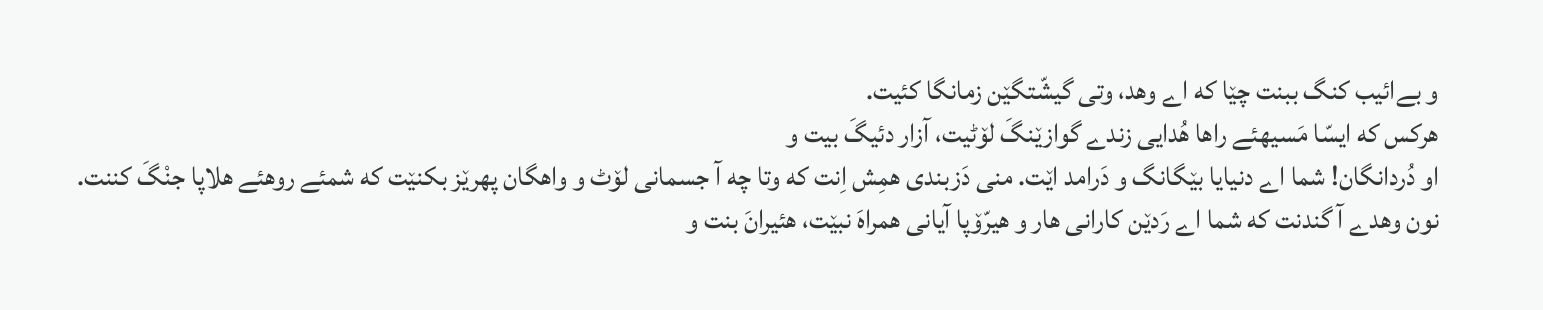و بےائیب کنگ ببنت چێا که اے وهد، وتی گیشّتگێن زمانگا کئیت.
هرکس که ایسّا مَسیهئے راها هُدایی زندے گوازێنگَ لۆٹیت، آزار دئیگَ بیت و
او دُردانگان! شما اے دنیایا بێگانگ و دَرامد اێت. منی دَزبندی همِش اِنت که وتا چه آ جسمانی لۆٹ و واهگان پهرێز بکنێت که شمئے روهئے هلاپا جنْگَ کننت.
نون وهدے آ گندنت که شما اے رَدێن کارانی هار و هیرّۆپا آیانی همراهَ نبێت، هئیرانَ بنت و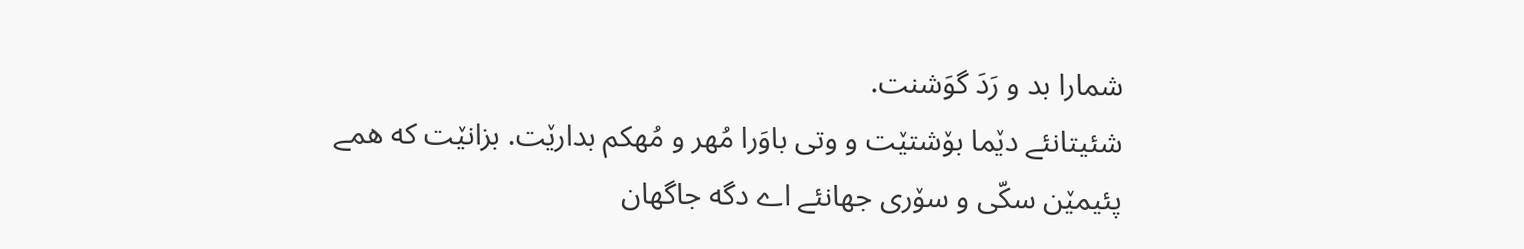شمارا بد و رَدَ گوَشنت.
شئیتانئے دێما بۆشتێت و وتی باوَرا مُهر و مُهکم بدارێت. بزانێت که همے پئیمێن سکّی و سۆری جهانئے اے دگه جاگهان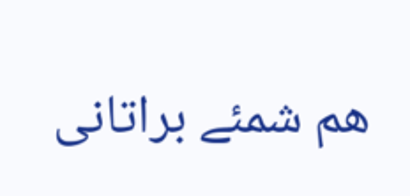هم شمئے براتانی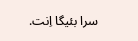سرا بئیگا اِنت.